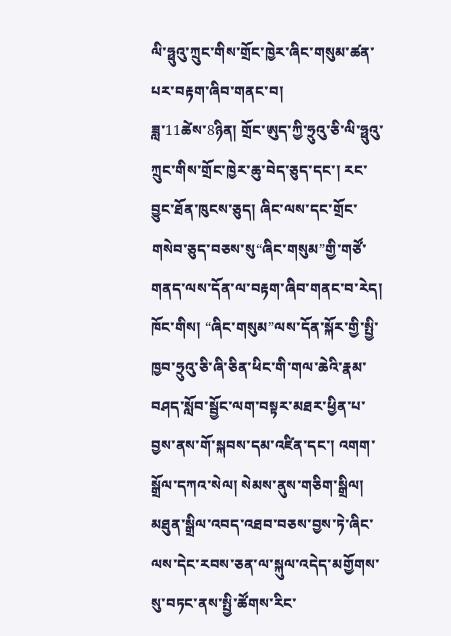ལི་ཧྥུའུ་ཀྲུང་གིས་གྲོང་ཁྱེར་ཞིང་གསུམ་ཚན་པར་བརྟག་ཞིབ་གནང་བ།
ཟླ་11ཚེས་8ཉིན། གྲོང་ཨུད་ཀྱི་ཧྲུའུ་ཅི་ལི་ཧྥུའུ་ཀྲུང་གིས་གྲོང་ཁྱེར་ཆུ་བེད་ཅུད་དང་། རང་བྱུང་ཐོན་ཁུངས་ཅུད། ཞིང་ལས་དང་གྲོང་གསེབ་ཅུད་བཅས་སུ“ཞིང་གསུམ”གྱི་གཙོ་གནད་ལས་དོན་ལ་བརྟག་ཞིབ་གནང་བ་རེད།  ཁོང་གིས། “ཞིང་གསུམ”ལས་དོན་སྐོར་གྱི་སྤྱི་ཁྱབ་ཧྲུའུ་ཅི་ཞི་ཅིན་ཕིང་གི་གལ་ཆེའི་རྣམ་བཤད་སློབ་སྦྱོང་ལག་བསྟར་མཐར་ཕྱིན་པ་བྱས་ནས་གོ་སྐབས་དམ་འཛིན་དང་། འགག་སྒྲོལ་དཀའ་སེལ། སེམས་ནུས་གཅིག་སྒྲིལ། མཐུན་སྒྲིལ་འབད་འཐབ་བཅས་བྱས་ཏེ་ཞིང་ལས་དེང་རབས་ཅན་ལ་སྐུལ་འདེད་མགྱོགས་སུ་བཏང་ནས་སྤྱི་ཚོགས་རིང་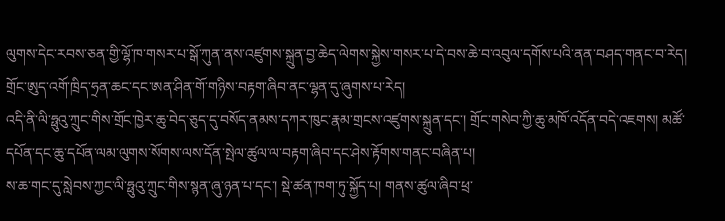ལུགས་དེང་རབས་ཅན་གྱི་ལྷོ་ཁ་གསར་པ་སྒོ་ཀུན་ནས་འཛུགས་སྐྲུན་བྱ་ཆེད་ལེགས་སྐྱེས་གསར་པ་དེ་བས་ཆེ་བ་འབུལ་དགོས་པའི་ནན་བཤད་གནང་བ་རེད།
གྲོང་ཨུད་འགོ་ཁྲིད་ཧྲན་ཆང་དང་ཨན་ཤིན་གོ་གཉིས་བརྟག་ཞིབ་ནང་ལྷན་དུ་ཞུགས་པ་རེད།
འདི་ནི་ལི་ཧྥུའུ་ཀྲུང་གིས་གྲོང་ཁྱེར་ཆུ་བེད་ཅུད་དུ་བསོད་ནམས་དཀར་ཁུང་རྣམ་གྲངས་འཛུགས་སྐྲུན་དང་། གྲོང་གསེབ་ཀྱི་ཆུ་མཁོ་འདོན་བདེ་འཇགས། མཚོ་དཔོན་དང་ཆུ་དཔོན་ལམ་ལུགས་སོགས་ལས་དོན་སྤེལ་ཚུལ་ལ་བརྟག་ཞིབ་དང་ཤེས་རྟོགས་གནང་བཞིན་པ།
ས་ཆ་གང་དུ་སླེབས་ཀྱང་ལི་ཧྥུའུ་ཀྲུང་གིས་སྙན་ཞུ་ཉན་པ་དང་། སྡེ་ཚན་ཁག་ཏུ་སྐྱོད་པ། གནས་ཚུལ་ཞིབ་ཕྲ་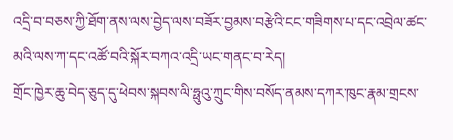འདྲི་བ་བཅས་ཀྱི་ཐོག་ནས་ལས་བྱེད་ལས་བཟོར་བྱམས་བརྩེའི་ངང་གཟིགས་པ་དང་འབྲེལ་ཚང་མའི་ལས་ཀ་དང་འཚོ་བའི་སྐོར་བཀའ་འདྲི་ཡང་གནང་བ་རེད།
གྲོང་ཁྱེར་ཆུ་བེད་ཅུད་དུ་ཕེབས་སྐབས་ལི་ཧྥུའུ་ཀྲུང་གིས་བསོད་ནམས་དཀར་ཁུང་རྣམ་གྲངས་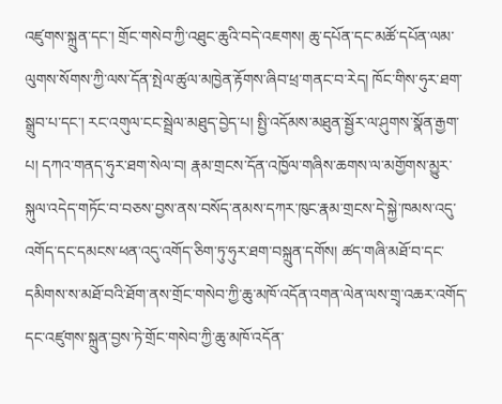འཛུགས་སྐྲུན་དང་། གྲོང་གསེབ་ཀྱི་འཐུང་ཆུའི་བདེ་འཇགས། ཆུ་དཔོན་དང་མཚོ་དཔོན་ལམ་ལུགས་སོགས་ཀྱི་ལས་དོན་སྤེལ་ཚུལ་མཁྱེན་རྟོགས་ཞིབ་ཕྲ་གནང་བ་རེད། ཁོང་གིས་ཧུར་ཐག་སྒྲུབ་པ་དང་། རང་འགུལ་ངང་སྦྲེལ་མཐུད་བྱེད་པ། སྤྱི་འདོམས་མཐུན་སྦྱོར་ལ་ཤུགས་སྣོན་རྒྱག་པ། དཀའ་གནད་ཧུར་ཐག་སེལ་བ། རྣམ་གྲངས་དོན་འཁྱོལ་གཞིས་ཆགས་ལ་མགྱོགས་མྱུར་སྐུལ་འདེད་གཏོང་བ་བཅས་བྱས་ནས་བསོད་ནམས་དཀར་ཁུང་རྣམ་གྲངས་དེ་སྐྱེ་ཁམས་འདུ་འགོད་དང་དམངས་ཕན་འདུ་འགོད་ཅིག་ཏུ་ཧུར་ཐག་བསྐྲུན་དགོས། ཚད་གཞི་མཐོ་བ་དང་དམིགས་ས་མཐོ་བའི་ཐོག་ནས་གྲོང་གསེབ་ཀྱི་ཆུ་མཁོ་འདོན་འགན་ལེན་ལས་གྲྭ་འཆར་འགོད་དང་འཛུགས་སྐྲུན་བྱས་ཏེ་གྲོང་གསེབ་ཀྱི་ཆུ་མཁོ་འདོན་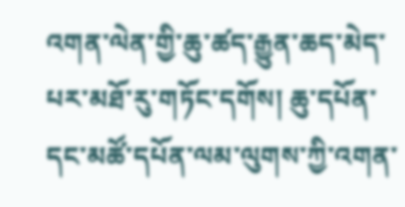འགན་ལེན་གྱི་ཆུ་ཚད་རྒྱུན་ཆད་མེད་པར་མཐོ་རུ་གཏོང་དགོས། ཆུ་དཔོན་དང་མཚོ་དཔོན་ལམ་ལུགས་ཀྱི་འགན་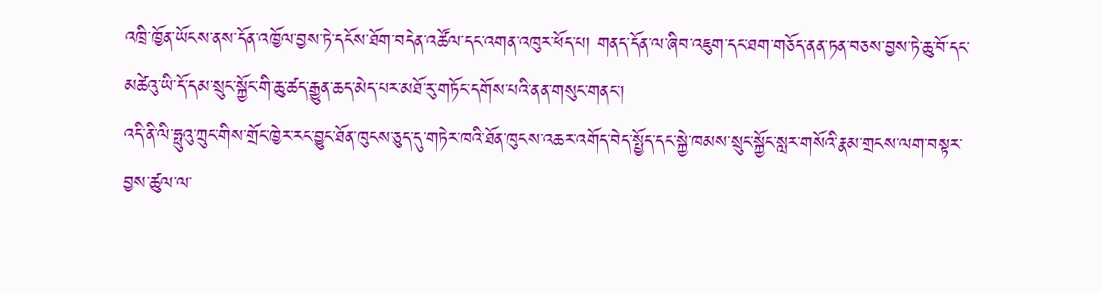འཁྲི་ཁྱོན་ཡོངས་ནས་དོན་འཁྱོལ་བྱས་ཏེ་དངོས་ཐོག་བདེན་འཚོལ་དང་འགན་འཁུར་ཕོད་པ། གནད་དོན་ལ་ཞིབ་འཇུག་དང་ཐག་གཅོད་ནན་ཏན་བཅས་བྱས་ཏེ་ཆུ་བོ་དང་མཚེའུ་ཡི་དོ་དམ་སྲུང་སྐྱོང་གི་ཆུ་ཚད་རྒྱུན་ཆད་མེད་པར་མཐོ་རུ་གཏོང་དགོས་པའི་ནན་གསུང་གནང་།
འདི་ནི་ལི་ཧྥུའུ་ཀྲུང་གིས་གྲོང་ཁྱེར་རང་བྱུང་ཐོན་ཁུངས་ཅུད་དུ་གཏེར་ཁའི་ཐོན་ཁུངས་འཆར་འགོད་བེད་སྤྱོད་དང་སྐྱེ་ཁམས་སྲུང་སྐྱོང་སླར་གསོའི་རྣམ་གྲངས་ལག་བསྟར་བྱས་ཚུལ་ལ་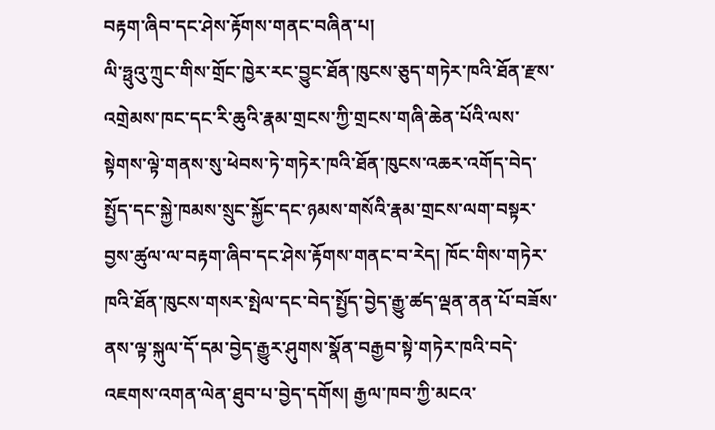བརྟག་ཞིབ་དང་ཤེས་རྟོགས་གནང་བཞིན་པ།
ལི་ཧྥུའུ་ཀྲུང་གིས་གྲོང་ཁྱེར་རང་བྱུང་ཐོན་ཁུངས་ཅུད་གཏེར་ཁའི་ཐོན་རྫས་འགྲེམས་ཁང་དང་རི་ཆུའི་རྣམ་གྲངས་ཀྱི་གྲངས་གཞི་ཆེན་པོའི་ལས་སྟེགས་ལྟེ་གནས་སུ་ཕེབས་ཏེ་གཏེར་ཁའི་ཐོན་ཁུངས་འཆར་འགོད་བེད་སྤྱོད་དང་སྐྱེ་ཁམས་སྲུང་སྐྱོང་དང་ཉམས་གསོའི་རྣམ་གྲངས་ལག་བསྟར་བྱས་ཚུལ་ལ་བརྟག་ཞིབ་དང་ཤེས་རྟོགས་གནང་བ་རེད། ཁོང་གིས་གཏེར་ཁའི་ཐོན་ཁུངས་གསར་སྤེལ་དང་བེད་སྤྱོད་བྱེད་རྒྱུ་ཚད་ལྡན་ནན་པོ་བཟོས་ནས་ལྟ་སྐུལ་དོ་དམ་བྱེད་རྒྱུར་ཤུགས་སྣོན་བརྒྱབ་སྟེ་གཏེར་ཁའི་བདེ་འཇགས་འགན་ལེན་ཐུབ་པ་བྱེད་དགོས། རྒྱལ་ཁབ་ཀྱི་མངའ་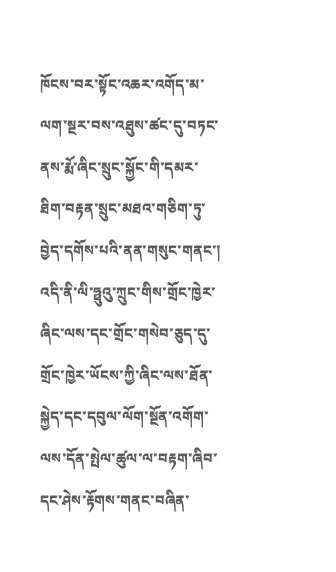ཁོངས་བར་སྟོང་འཆར་འགོད་མ་ལག་སྔར་བས་འཐུས་ཚང་དུ་བཏང་ནས་རྨོ་ཞིང་སྲུང་སྐྱོང་གི་དམར་ཐིག་བརྟན་སྲུང་མཐའ་གཅིག་ཏུ་བྱེད་དགོས་པའི་ནན་གསུང་གནང་།
འདི་ནི་ལི་ཧྥུའུ་ཀྲུང་གིས་གྲོང་ཁྱེར་ཞིང་ལས་དང་གྲོང་གསེབ་ཅུད་དུ་གྲོང་ཁྱེར་ཡོངས་ཀྱི་ཞིང་ལས་ཐོན་སྐྱེད་དང་དབུལ་ལོག་སྔོན་འགོག་ལས་དོན་སྤེལ་ཚུལ་ལ་བརྟག་ཞིབ་དང་ཤེས་རྟོགས་གནང་བཞིན་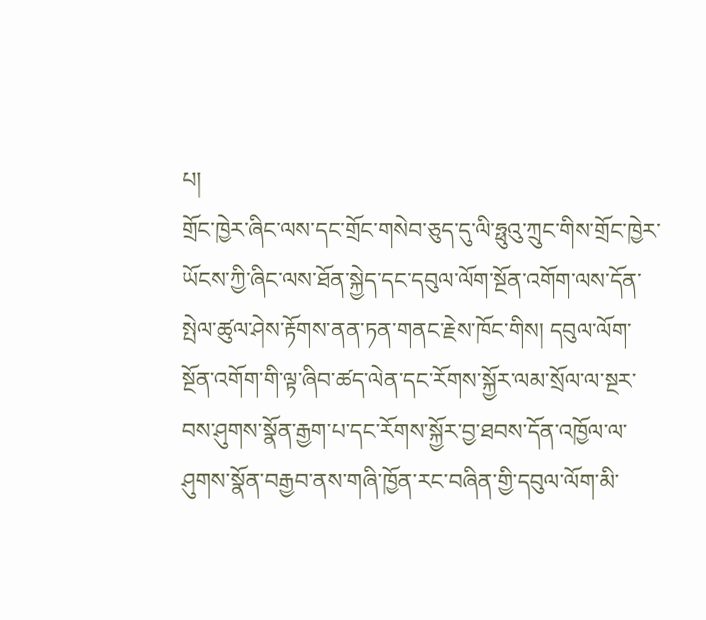པ།
གྲོང་ཁྱེར་ཞིང་ལས་དང་གྲོང་གསེབ་ཅུད་དུ་ལི་ཧྥུའུ་ཀྲུང་གིས་གྲོང་ཁྱེར་ཡོངས་ཀྱི་ཞིང་ལས་ཐོན་སྐྱེད་དང་དབུལ་ལོག་སྔོན་འགོག་ལས་དོན་སྤེལ་ཚུལ་ཤེས་རྟོགས་ནན་ཏན་གནང་རྗེས་ཁོང་གིས། དབུལ་ལོག་སྔོན་འགོག་གི་ལྟ་ཞིབ་ཚད་ལེན་དང་རོགས་སྐྱོར་ལམ་སྲོལ་ལ་སྔར་བས་ཤུགས་སྣོན་རྒྱག་པ་དང་རོགས་སྐྱོར་བྱ་ཐབས་དོན་འཁྱོལ་ལ་ཤུགས་སྣོན་བརྒྱབ་ནས་གཞི་ཁྱོན་རང་བཞིན་གྱི་དབུལ་ལོག་མི་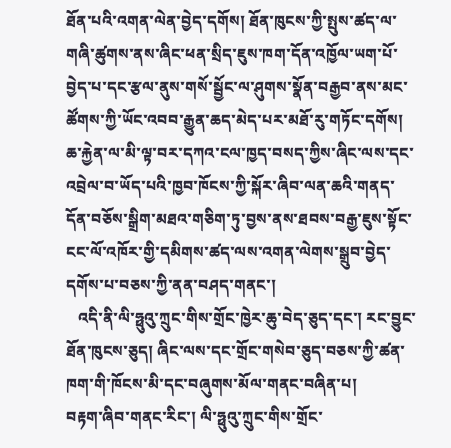ཐོན་པའི་འགན་ལེན་བྱེད་དགོས། ཐོན་ཁུངས་ཀྱི་སྤུས་ཚད་ལ་གཞི་ཚུགས་ནས་ཞིང་ཕན་སྲིད་ཇུས་ཁག་དོན་འཁྱོལ་ཡག་པོ་བྱེད་པ་དང་རྩལ་ནུས་གསོ་སྦྱོང་ལ་ཤུགས་སྣོན་བརྒྱབ་ནས་མང་ཚོགས་ཀྱི་ཡོང་འབབ་རྒྱུན་ཆད་མེད་པར་མཐོ་རུ་གཏོང་དགོས། ཆ་རྐྱེན་ལ་མི་ལྟ་བར་དཀའ་ངལ་ཁྱད་བསད་ཀྱིས་ཞིང་ལས་དང་འབྲེལ་བ་ཡོད་པའི་ཁྱབ་ཁོངས་ཀྱི་སྐོར་ཞིབ་ལན་ཆའི་གནད་དོན་བཅོས་སྒྲིག་མཐའ་གཅིག་ཏུ་བྱས་ནས་ཐབས་བརྒྱ་ཇུས་སྟོང་ངང་ལོ་འཁོར་གྱི་དམིགས་ཚད་ལས་འགན་ལེགས་སྒྲུབ་བྱེད་དགོས་པ་བཅས་ཀྱི་ནན་བཤད་གནང་།
   འདི་ནི་ལི་ཧྥུའུ་ཀྲུང་གིས་གྲོང་ཁྱེར་ཆུ་བེད་ཅུད་དང་། རང་བྱུང་ཐོན་ཁུངས་ཅུད། ཞིང་ལས་དང་གྲོང་གསེབ་ཅུད་བཅས་ཀྱི་ཚན་ཁག་གི་ཁོངས་མི་དང་བཞུགས་མོལ་གནང་བཞིན་པ།
བརྟག་ཞིབ་གནང་རིང་། ལི་ཧྥུའུ་ཀྲུང་གིས་གྲོང་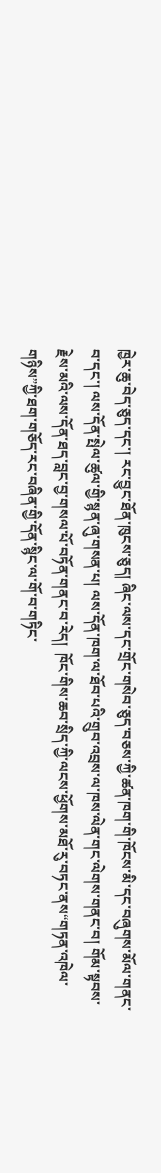ཁྱེར་ཆུ་བེད་ཅུད་དང་། རང་བྱུང་ཐོན་ཁུངས་ཅུད། ཞིང་ལས་དང་གྲོང་གསེབ་ཅུད་བཅས་ཀྱི་ཚན་ཁག་གི་ཁོངས་མི་དང་བཞུགས་མོལ་གནང་བ་དང་། ལས་དོན་སྤེལ་ཚུལ་གྱི་སྙན་ཞུ་གསན་པ། ལས་དོན་ཁག་ལ་ཐོབ་པའི་གྲུབ་འབྲས་ལ་ཁས་ལེན་གང་ལེགས་གནང་བ། གོམ་སྟབས་རྗེས་མའི་ལས་དོན་ཐད་བླང་བྱ་གསལ་པོ་བཏོན་གནང་བ་རེད།  ཁོང་གིས་ཆབ་སྲིད་ཀྱི་ལངས་ཕྱོགས་མཐོ་རུ་བཏང་ནས“གཏན་འཁེལ་གཉིས”ཀྱི་ཐག་གཅོད་རང་བཞིན་གྱི་དོན་སྙིང་ལ་གོ་བ་གཏིང་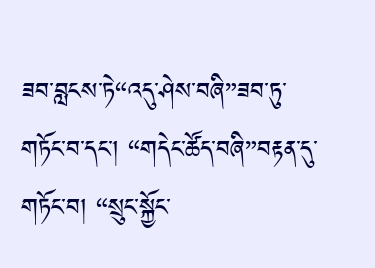ཟབ་བླངས་ཏེ“འདུ་ཤེས་བཞི”ཟབ་ཏུ་གཏོང་བ་དང་། “གདེང་ཚོད་བཞི”བརྟན་དུ་གཏོང་བ། “སྲུང་སྐྱོང་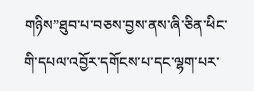གཉིས”ཐུབ་པ་བཅས་བྱས་ནས་ཞི་ཅིན་ཕིང་གི་དཔལ་འབྱོར་དགོངས་པ་དང་ལྷག་པར་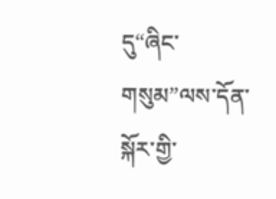དུ“ཞིང་གསུམ”ལས་དོན་སྐོར་གྱི་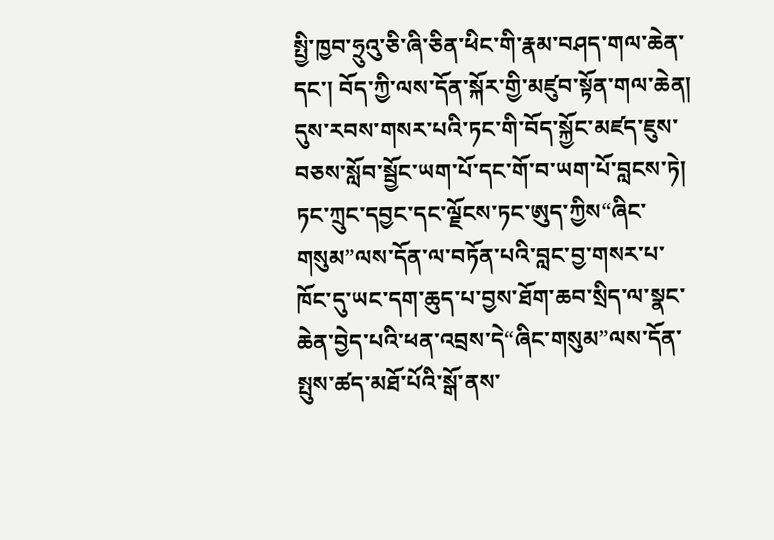སྤྱི་ཁྱབ་ཧྲུའུ་ཅི་ཞི་ཅིན་ཕིང་གི་རྣམ་བཤད་གལ་ཆེན་དང་། བོད་ཀྱི་ལས་དོན་སྐོར་གྱི་མཛུབ་སྟོན་གལ་ཆེན། དུས་རབས་གསར་པའི་ཏང་གི་བོད་སྐྱོང་མཛད་ཇུས་བཅས་སློབ་སྦྱོང་ཡག་པོ་དང་གོ་བ་ཡག་པོ་བླངས་ཏེ། ཏང་ཀྲུང་དབྱང་དང་ལྗོངས་ཏང་ཨུད་ཀྱིས“ཞིང་གསུམ”ལས་དོན་ལ་བཏོན་པའི་བླང་བྱ་གསར་པ་ཁོང་དུ་ཡང་དག་ཆུད་པ་བྱས་ཐོག་ཆབ་སྲིད་ལ་སྣང་ཆེན་བྱེད་པའི་ཕན་འབྲས་དེ“ཞིང་གསུམ”ལས་དོན་སྤུས་ཚད་མཐོ་པོའི་སྒོ་ནས་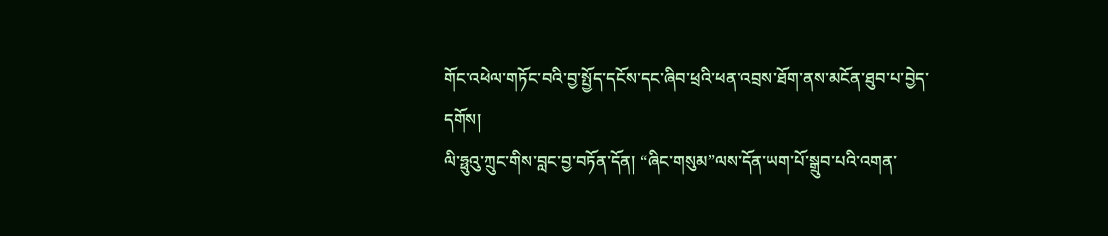གོང་འཕེལ་གཏོང་བའི་བྱ་སྤྱོད་དངོས་དང་ཞིབ་ཕྲའི་ཕན་འབྲས་ཐོག་ནས་མངོན་ཐུབ་པ་བྱེད་དགོས།
ལི་ཧྥུའུ་ཀྲུང་གིས་བླང་བྱ་བཏོན་དོན། “ཞིང་གསུམ”ལས་དོན་ཡག་པོ་སྒྲུབ་པའི་འགན་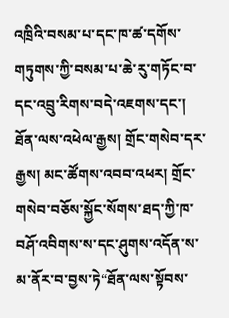འཁྲིའི་བསམ་པ་དང་ཁ་ཚ་དགོས་གཏུགས་ཀྱི་བསམ་པ་ཆེ་རུ་གཏོང་བ་དང་འབྲུ་རིགས་བདེ་འཇགས་དང་། ཐོན་ལས་འཕེལ་རྒྱས། གྲོང་གསེབ་དར་རྒྱས། མང་ཚོགས་འབབ་འཕར། གྲོང་གསེབ་བཅོས་སྐྱོང་སོགས་ཐད་ཀྱི་ཁ་བཤོ་འབིགས་ས་དང་ཤུགས་འདོན་ས་མ་ནོར་བ་བྱས་ཏེ“ཐོན་ལས་སྟོབས་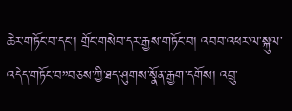ཆེར་གཏོང་བ་དང་། གྲོང་གསེབ་དར་རྒྱས་གཏོང་བ། འབབ་འཕར་ལ་སྐུལ་འདེད་གཏོང་བ”བཅས་ཀྱི་ཐད་ཤུགས་སྣོན་རྒྱག་དགོས། འབྲུ་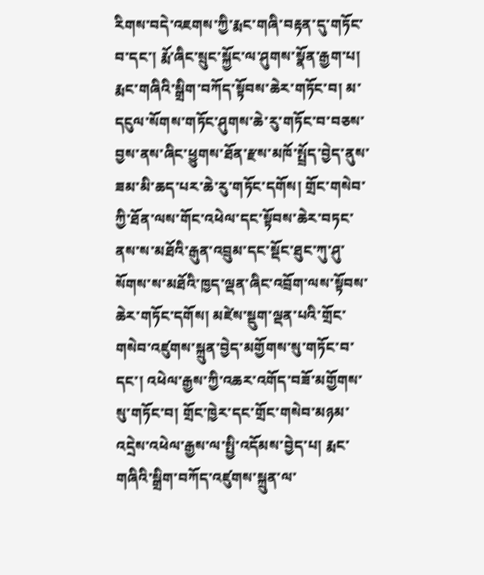རིགས་བདེ་འཇགས་ཀྱི་རྨང་གཞི་བརྟན་དུ་གཏོང་བ་དང་། རྨོ་ཞིང་སྲུང་སྐྱོང་ལ་ཤུགས་སྣོན་རྒྱག་པ། རྨང་གཞིའི་སྒྲིག་བཀོད་སྟོབས་ཆེར་གཏོང་བ། མ་དངུལ་སོགས་གཏོང་ཤུགས་ཆེ་རུ་གཏོང་བ་བཅས་བྱས་ནས་ཞིང་ཕྱུགས་ཐོན་རྫས་མཁོ་སྤྲོད་བྱེད་ནུས་ཟམ་མི་ཆད་པར་ཆེ་རུ་གཏོང་དགོས། གྲོང་གསེབ་ཀྱི་ཐོན་ལས་གོང་འཕེལ་དང་སྟོབས་ཆེར་བཏང་ནས་ས་མཐོའི་རྒུན་འབྲུམ་དང་སྡོང་ཐུང་ཀུ་ཤུ་སོགས་ས་མཐོའི་ཁྱད་ལྡན་ཞིང་འབྲོག་ལས་སྟོབས་ཆེར་གཏོང་དགོས། མཛེས་སྡུག་ལྡན་པའི་གྲོང་གསེབ་འཛུགས་སྐྲུན་བྱེད་མགྱོགས་སུ་གཏོང་བ་དང་། འཕེལ་རྒྱས་ཀྱི་འཆར་འགོད་བཟོ་མགྱོགས་སུ་གཏོང་བ། གྲོང་ཁྱེར་དང་གྲོང་གསེབ་མཉམ་འདྲེས་འཕེལ་རྒྱས་ལ་སྤྱི་འདོམས་བྱེད་པ། རྨང་གཞིའི་སྒྲིག་བཀོད་འཛུགས་སྐྲུན་ལ་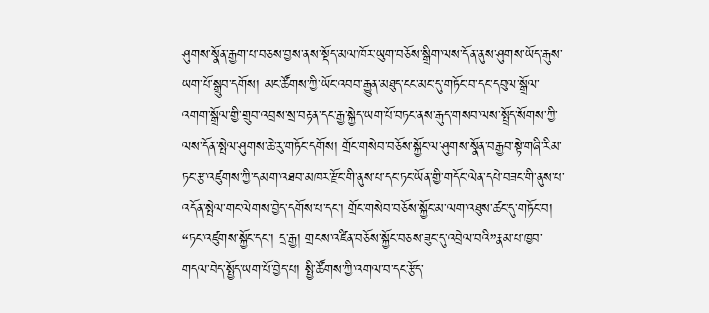ཤུགས་སྣོན་རྒྱག་པ་བཅས་བྱས་ནས་སྡོད་མལ་ཁོར་ཡུག་བཅོས་སྒྲིག་ལས་དོན་ནུས་ཤུགས་ཡོད་རྒུས་ཡག་པོ་སྒྲུབ་དགོས། མང་ཚོགས་ཀྱི་ཡོང་འབབ་རྒྱུན་མཐུད་ངང་མང་དུ་གཏོང་བ་དང་དབུལ་སྒྲོལ་འགག་སྒྲོལ་གྱི་གྲུབ་འབྲས་སྲ་བརྟན་དང་རྒྱ་སྐྱེད་ཡག་པོ་བཏང་ནས་རྒུད་གསབ་ལས་སྤྲོད་སོགས་ཀྱི་ལས་དོན་སྤེལ་ཤུགས་ཆེ་རུ་གཏོང་དགོས། གྲོང་གསེབ་བཅོས་སྐྱོང་ལ་ཤུགས་སྣོན་བརྒྱབ་སྟེ་གཞི་རིམ་ཏང་རྩ་འཛུགས་ཀྱི་དམག་འཐབ་མཁར་རྫོང་གི་ནུས་པ་དང་ཏང་ཡོན་གྱི་གདོང་ལེན་དཔེ་བཟང་གི་ནུས་པ་འདོན་སྤེལ་གང་ལེགས་བྱེད་དགོས་པ་དང་། གྲོང་གསེབ་བཅོས་སྐྱོང་མ་ལག་འཐུས་ཚང་དུ་གཏོང་བ། “ཏང་འཛུགས་སྐྱོང་དང་། དྲ་རྒྱ། གྲངས་འཛིན་བཅོས་སྐྱོང་བཅས་ཟུང་དུ་འབྲེལ་བའི”རྣམ་པ་ཁྱབ་གདལ་བེད་སྤྱོད་ཡག་པོ་བྱེད་པ། སྤྱི་ཚོགས་ཀྱི་འགལ་བ་དང་རྩོད་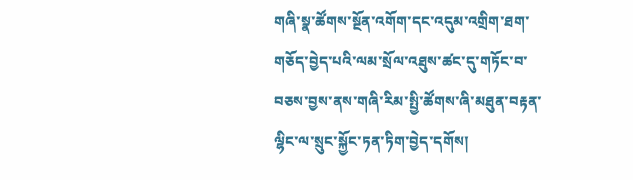གཞི་སྣ་ཚོགས་སྔོན་འགོག་དང་འདུམ་འགྲིག་ཐག་གཅོད་བྱེད་པའི་ལམ་སྲོལ་འཐུས་ཚང་དུ་གཏོང་བ་བཅས་བྱས་ནས་གཞི་རིམ་སྤྱི་ཚོགས་ཞི་མཐུན་བརྟན་ལྷིང་ལ་སྲུང་སྐྱོང་ཏན་ཏིག་བྱེད་དགོས།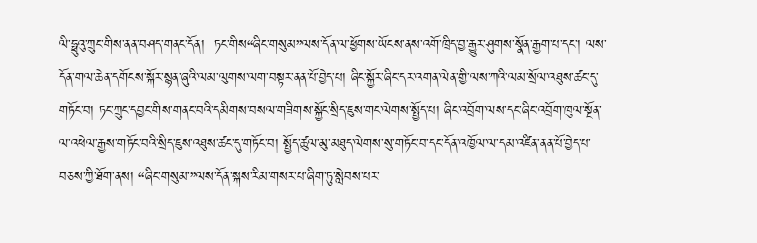ལི་ཧྥུའུ་ཀྲུང་གིས་ནན་བཤད་གནང་དོན།  ཏང་གིས“ཞིང་གསུམ”ལས་དོན་ལ་ཕྱོགས་ཡོངས་ནས་འགོ་ཁྲིད་བྱ་རྒྱུར་ཤུགས་སྣོན་རྒྱག་པ་དང་། ལས་དོན་གལ་ཆེན་དགོངས་སྐོར་སྙན་ཞུའི་ལམ་ལུགས་ལག་བསྟར་ནན་པོ་བྱེད་པ། ཞིང་སྐྱོར་ཞིང་དར་འགན་ལེན་གྱི་ལས་ཀའི་ལམ་སྲོལ་འཐུས་ཚང་དུ་གཏོང་བ། ཏང་ཀྲུང་དབྱང་གིས་གནང་བའི་དམིགས་བསལ་གཟིགས་སྐྱོང་སྲིད་ཇུས་གང་ལེགས་སྤྱོད་པ། ཞིང་འབྲོག་ལས་དང་ཞིང་འབྲོག་ཁུལ་སྔོན་ལ་འཕེལ་རྒྱས་གཏོང་བའི་སྲིད་ཇུས་འཐུས་ཚང་དུ་གཏོང་བ། སྤྱོད་ཚུལ་མུ་མཐུད་ལེགས་སུ་གཏོང་བ་དང་དོན་འཁྱོལ་ལ་དམ་འཛིན་ནན་པོ་བྱེད་པ་བཅས་ཀྱི་ཐོག་ནས། “ཞིང་གསུམ་”ལས་དོན་སྐས་རིམ་གསར་པ་ཞིག་ཏུ་སླེབས་པར་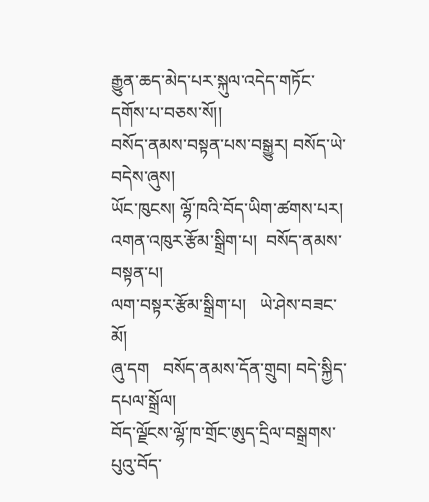རྒྱུན་ཆད་མེད་པར་སྐུལ་འདེད་གཏོང་དགོས་པ་བཅས་སོ།།
བསོད་ནམས་བསྟན་པས་བསྒྱུར། བསོད་ཡེ་བདེས་ཞུས།
ཡོང་ཁུངས། ལྷོ་ཁའི་བོད་ཡིག་ཚགས་པར།
འགན་འཁུར་རྩོམ་སྒྲིག་པ།  བསོད་ནམས་བསྟན་པ།
ལག་བསྟར་རྩོམ་སྒྲིག་པ།   ཡེ་ཤེས་བཟང་མོ།
ཞུ་དག   བསོད་ནམས་དོན་གྲུབ། བདེ་སྐྱིད་དཔལ་སྒྲོལ།
བོད་ལྗོངས་ལྷོ་ཁ་གྲོང་ཨུད་དྲིལ་བསྒྲགས་པུའུ་བོད་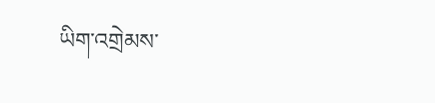ཡིག་འགྲེམས་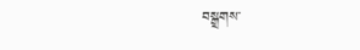བསྒྲགས་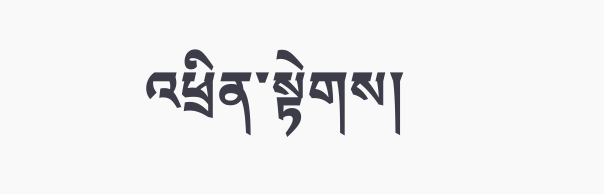འཕྲིན་སྟེགས།